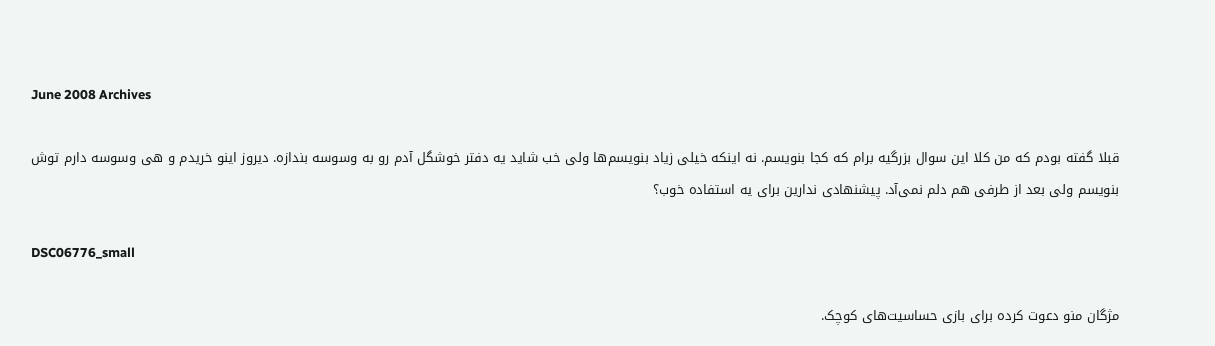June 2008 Archives

قبلا گفته بودم که من کلا این سوال بزرگیه برام که کجا بنویسم. نه اینکه خیلی زیاد بنویسم‌ها ولی خب شاید یه دفتر خوشگل آدم رو به وسوسه بندازه. دیروز اینو خریدم و هی وسوسه دارم توش بنویسم ولی بعد از طرفی هم دلم نمی‌آد. پیشنهادی ندارین برای یه استفاده خوب؟

DSC06776_small

مژگان منو دعوت کرده برای بازی حساسیت‌های کوچک.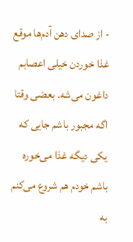- از صدای دهن آدم‌ها موقع غذا خوردن خیلی اعصابم داغون می‌شه. بعضی وقتا اگه مجبور باشم جایی که یکی دیگه غذا می‌خوره باشم خودم هم شروع می‌کنم به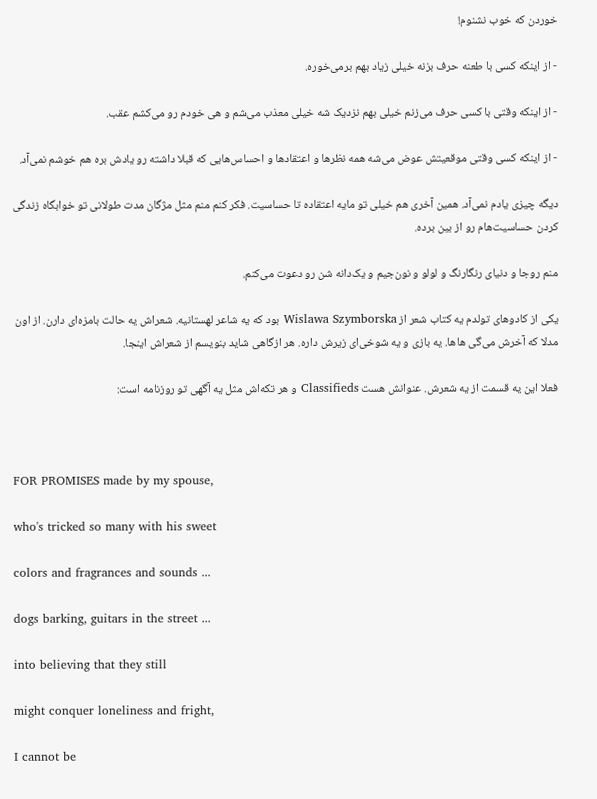خوردن که خوب نشنوم!

- از اینکه کسی با طعنه حرف بزنه خیلی زیاد بهم برمی‌خوره.

- از اینکه وقتی با کسی حرف می‌زنم خیلی بهم نزدیک شه خیلی معذب می‌شم و هی خودم رو می‌کشم عقب.

- از اینکه کسی وقتی موقعیتش عوض می‌شه همه نظرها و اعتقادها و احساس‌هایی که قبلا داشته رو یادش بره هم خوشم نمی‌آد.

دیگه چیزی یادم نمی‌آد. همین آخری هم خیلی تو مایه اعتقاده تا حساسیت. فکر کنم منم مثل مژگان مدت طولانی تو خوابگاه زندگی کردن حساسیت‌هام رو از بین برده.

منم روجا و دنیای رنگارنگ و لولو و نون‌جیم و یک‌دانه ‌شن رو دعوت می‌کنم.

یکی از کادوهای تولدم یه کتاب شعر از Wislawa Szymborska بود که یه شاعر لهستانیه. شعراش یه حالت بامزه‌ای دارن. از اون مدلا که آخرش می‌گی هاها. یه بازی و یه شوخی‌ای زیرش داره. هر ازگاهی شاید بنویسم از شعراش اینجا.

فعلا این یه قسمت از یه شعرش. عنوانش هست Classifieds و هر تکه‌اش مثل یه آگهی تو روزنامه‌ است:



FOR PROMISES made by my spouse,

who's tricked so many with his sweet

colors and fragrances and sounds ...

dogs barking, guitars in the street ...

into believing that they still

might conquer loneliness and fright,

I cannot be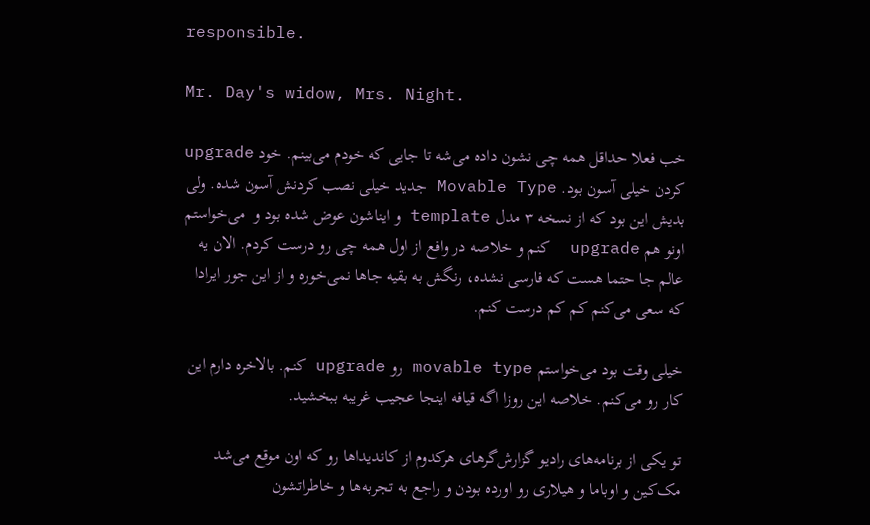responsible.

Mr. Day's widow, Mrs. Night.

خب فعلا حداقل همه چی نشون داده می‌شه تا جایی که خودم می‌بینم. خود upgrade کردن خیلی آسون بود. Movable Type جدید خیلی نصب کردنش آسون شده. ولی بدیش این بود که از نسخه ۳ مدل template و ایناشون عوض شده بود و  می‌خواستم اونو هم upgrade  کنم و خلاصه در وافع از اول همه چی رو درست کردم. الان یه عالم جا حتما هست که فارسی نشده، رنگش به بقیه جاها نمی‌خوره و از این جور ایرادا که سعی می‌کنم کم کم درست کنم.

خیلی وقت بود می‌خواستم movable type رو upgrade کنم. بالاخره دارم این کار رو می‌کنم. خلاصه این روزا اگه قیافه اینجا عجیب غریبه ببخشید.

تو یکی از برنامه‌‌های رادیو گزارش‌‌گرهای هرکدوم از کاندیداها رو که اون موقع می‌شد مک‌کین و اوباما و هیلاری رو اورده بودن و راجع به تجربه‌‌ها و خاطراتشون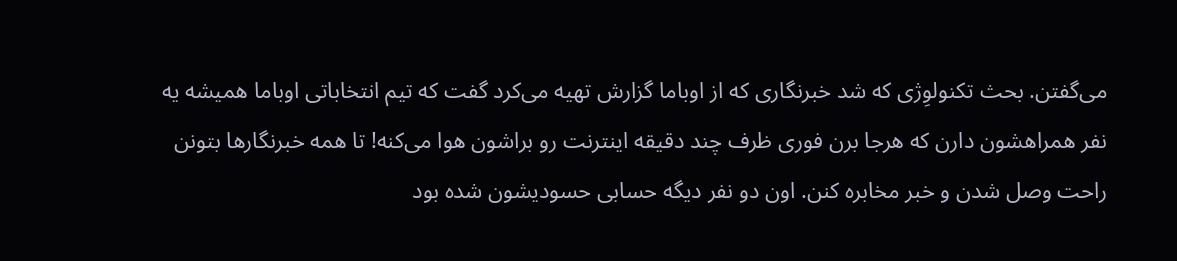می‌گفتن. بحث تکنولوِژی که شد خبرنگاری که از اوباما گزارش تهیه می‌کرد گفت که تیم انتخاباتی اوباما همیشه یه نفر همراهشون دارن که هرجا برن فوری ظرف چند دقیقه اینترنت رو براشون هوا می‌کنه! تا همه خبرنگارها بتونن راحت وصل شدن و خبر مخابره کنن. اون دو نفر دیگه حسابی حسودیشون شده بود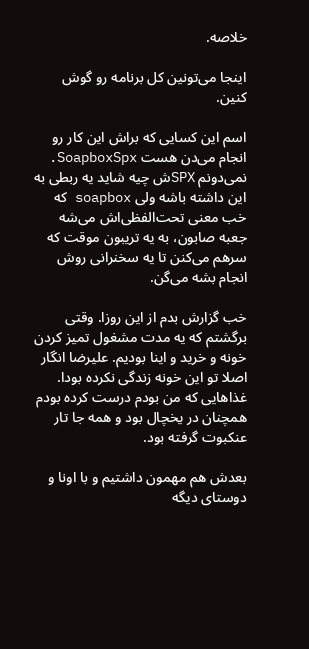خلاصه.

اینجا می‌تونین کل برنامه رو گوش کنین.

اسم این کسایی که براش این کار رو انجام می‌دن هست SoapboxSpx. نمی‌دونم SPXش چیه شاید یه ربطی به این داشته باشه ولی soapbox که خب معنی تحت‌الفظی‌اش می‌شه جعبه صابون، به یه تریبون موقت که سرهم می‌کنن تا یه سخنرانی روش انجام بشه می‌گن.

خب گزارش بدم از این روزا. وقتی برگشتم که یه مدت مشغول تمیز کردن خونه و خرید و اینا بودیم. علیرضا انگار اصلا تو این خونه زندگی نکرده بودا. غذاهایی که من بودم درست کرده بودم همچنان در یخچال بود و همه جا تار عنکبوت گرفته بود.

بعدش هم مهمون داشتیم و با اونا و دوستای دیگه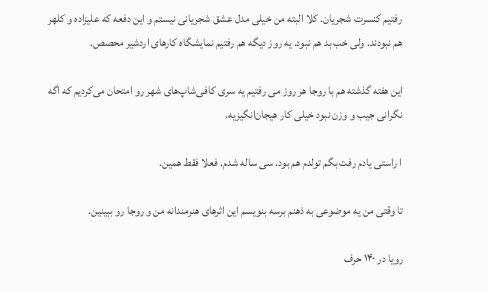رفتیم کنسرت شجریان. کلا البته من خیلی مدل عشق شجریانی نیستم و این دفعه که علیزاده و کلهر هم نبودند. ولی خب بد هم نبود. یه روز دیگه هم رفتیم نمایشگاه کارهای اردشیر محصص.

این هفته گذشته هم با روجا هر روز می‌ رفتیم یه سری کافی‌شاپ‌های شهر رو امتحان می‌کردیم که اگه نگرانی جیب و وزن نبود خیلی کار هیجان‌انگیزیه.

ا راستی یادم رفت بگم تولدم هم بود. سی ساله شدم. فعلا فقط همین.

تا وقتی من یه موضوعی به ذهنم برسه بنویسم این اثر‌های هنرمندانه من و روجا رو ببینین.

رویا در ۱۴۰ حرف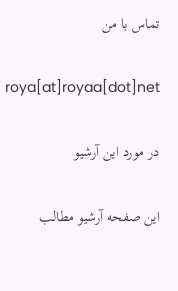تماس با من

roya[at]royaa[dot]net

در مورد این آرشیو

این صفحه آرشیو مطالب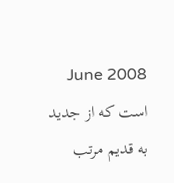June 2008 است که از جدید به قدیم مرتب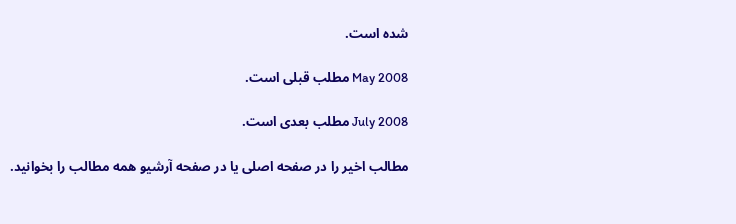شده است.

May 2008 مطلب قبلی است.

July 2008 مطلب بعدی است.

مطالب اخیر را در صفحه اصلی یا در صفحه آرشیو همه مطالب را بخوانید.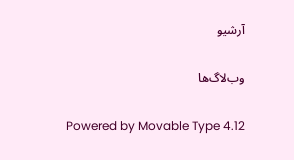آرشیو

وب‌لاگ‌ها

Powered by Movable Type 4.12